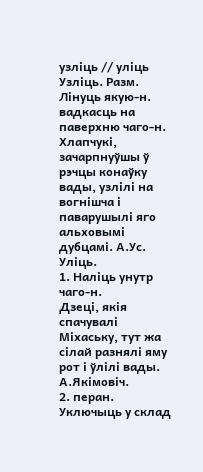узліць // уліць
Узліць. Разм. Лінуць якую-н. вадкасць на паверхню чаго-н.
Хлапчукі, зачарпнуўшы ў рэчцы конаўку вады, узлілі на вогнішча і паварушылі яго альховымі дубцамі. А.Ус.
Уліць.
1. Наліць унутр чаго-н.
Дзеці, якія спачувалі Міхаську, тут жа сілай разнялі яму рот і ўлілі вады. А.Якімовіч.
2. перан. Уключыць у склад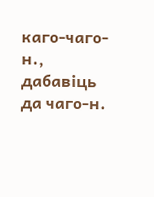каго-чаго-н., дабавіць да чаго-н.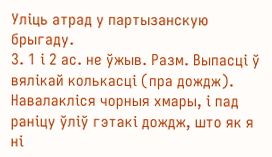Уліць атрад у партызанскую брыгаду.
3. 1 і 2 ас. не ўжыв. Разм. Выпасці ў вялікай колькасці (пра дождж).
Навалакліся чорныя хмары, і пад раніцу ўліў гэтакі дождж, што як я ні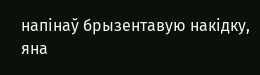напінаў брызентавую накідку, яна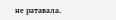не ратавала.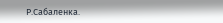Р.Сабаленка.